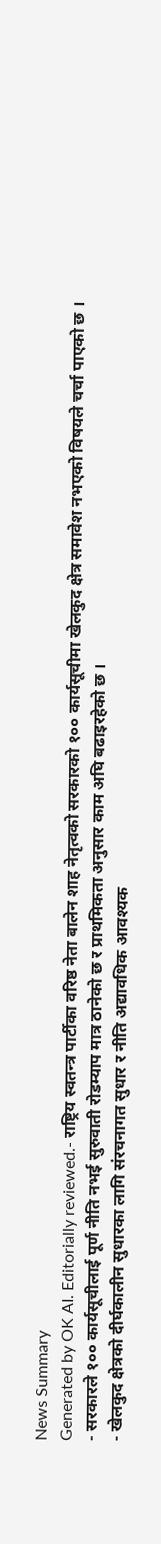News Summary
Generated by OK AI. Editorially reviewed.- राष्ट्रिय स्वतन्त्र पार्टीका वरिष्ठ नेता बालेन शाह नेतृत्वको सरकारको १०० कार्यसूचीमा खेलकुद क्षेत्र समावेश नभएको विषयले चर्चा पाएको छ ।
- सरकारले १०० कार्यसूचीलाई पूर्ण नीति नभई सुरुवाती रोडम्याप मात्र ठानेको छ र प्राथमिकता अनुसार काम अघि बढाइरहेको छ ।
- खेलकुद क्षेत्रको दीर्घकालीन सुधारका लागि संरचनागत सुधार र नीति अद्यावधिक आवश्यक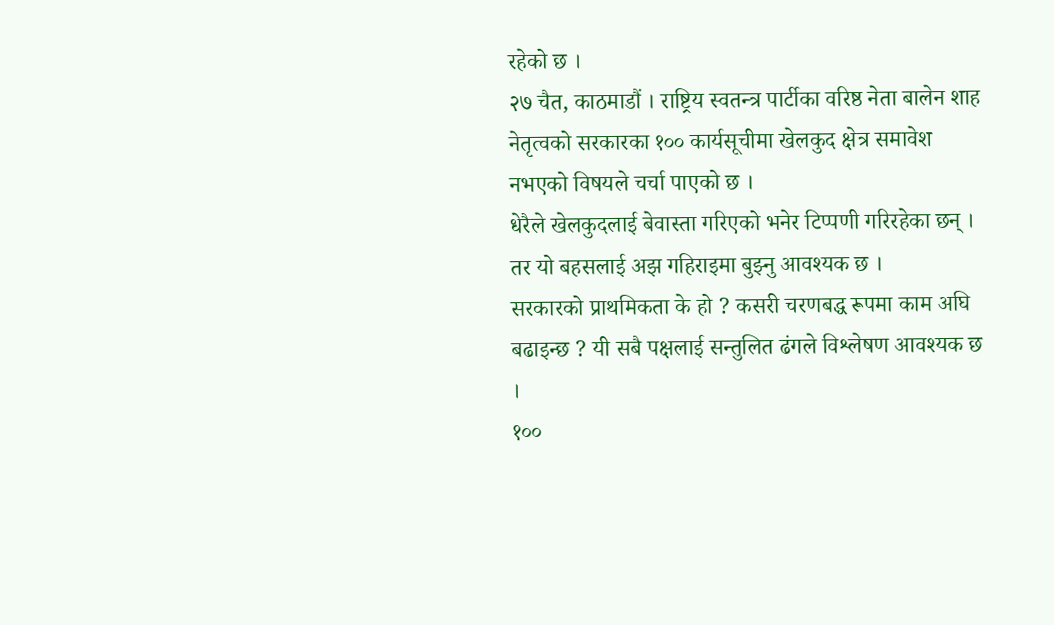रहेको छ ।
२७ चैत, काठमाडौं । राष्ट्रिय स्वतन्त्र पार्टीका वरिष्ठ नेता बालेन शाह नेतृत्वको सरकारका १०० कार्यसूचीमा खेलकुद क्षेत्र समावेश नभएको विषयले चर्चा पाएको छ ।
धेरैले खेलकुदलाई बेवास्ता गरिएको भनेर टिप्पणी गरिरहेका छन् । तर यो बहसलाई अझ गहिराइमा बुझ्नु आवश्यक छ ।
सरकारको प्राथमिकता के हो ? कसरी चरणबद्ध रूपमा काम अघि बढाइन्छ ? यी सबै पक्षलाई सन्तुलित ढंगले विश्लेषण आवश्यक छ ।
१००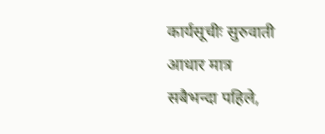कार्यसूचीः सुरुवाती आधार मात्र
सबैभन्दा पहिले,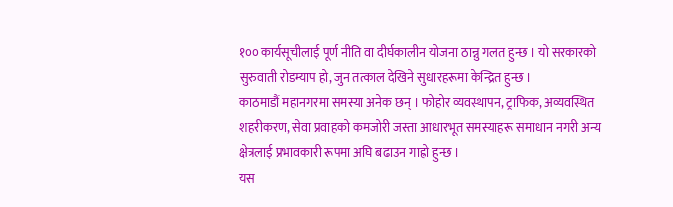१०० कार्यसूचीलाई पूर्ण नीति वा दीर्घकालीन योजना ठान्नु गलत हुन्छ । यो सरकारको सुरुवाती रोडम्याप हो, जुन तत्काल देखिने सुधारहरूमा केन्द्रित हुन्छ ।
काठमाडौं महानगरमा समस्या अनेक छन् । फोहोर व्यवस्थापन, ट्राफिक, अव्यवस्थित शहरीकरण, सेवा प्रवाहको कमजोरी जस्ता आधारभूत समस्याहरू समाधान नगरी अन्य क्षेत्रलाई प्रभावकारी रूपमा अघि बढाउन गाह्रो हुन्छ ।
यस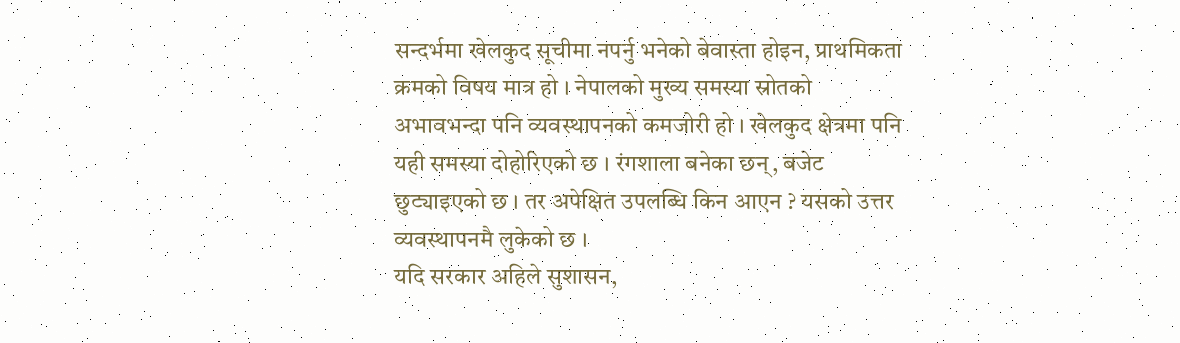सन्दर्भमा खेलकुद सूचीमा नपर्नु भनेको बेवास्ता होइन, प्राथमिकता क्रमको विषय मात्र हो । नेपालको मुख्य समस्या स्रोतको अभावभन्दा पनि व्यवस्थापनको कमजोरी हो । खेलकुद क्षेत्रमा पनि यही समस्या दोहोरिएको छ । रंगशाला बनेका छन्, बजेट छुट्याइएको छ । तर अपेक्षित उपलब्धि किन आएन ? यसको उत्तर व्यवस्थापनमै लुकेको छ ।
यदि सरकार अहिले सुशासन,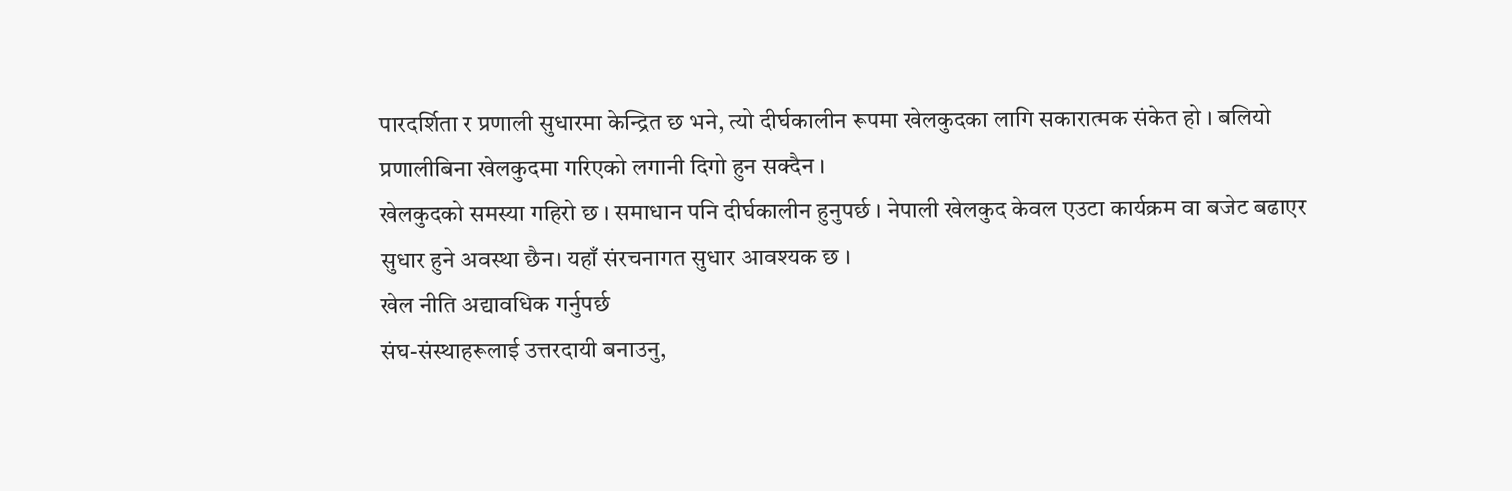पारदर्शिता र प्रणाली सुधारमा केन्द्रित छ भने, त्यो दीर्घकालीन रूपमा खेलकुदका लागि सकारात्मक संकेत हो । बलियो प्रणालीबिना खेलकुदमा गरिएको लगानी दिगो हुन सक्दैन ।
खेलकुदको समस्या गहिरो छ । समाधान पनि दीर्घकालीन हुनुपर्छ । नेपाली खेलकुद केवल एउटा कार्यक्रम वा बजेट बढाएर सुधार हुने अवस्था छैन। यहाँ संरचनागत सुधार आवश्यक छ ।
खेल नीति अद्यावधिक गर्नुपर्छ
संघ-संस्थाहरूलाई उत्तरदायी बनाउनु,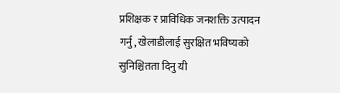प्रशिक्षक र प्राविधिक जनशक्ति उत्पादन गर्नु, खेलाडीलाई सुरक्षित भविष्यको सुनिश्चितता दिनु यी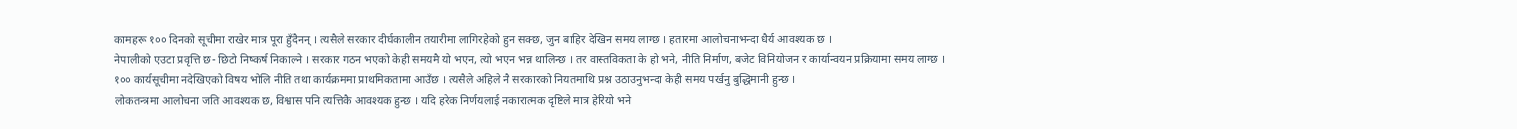कामहरू १०० दिनको सूचीमा राखेर मात्र पूरा हुँदैनन् । त्यसैले सरकार दीर्घकालीन तयारीमा लागिरहेको हुन सक्छ, जुन बाहिर देखिन समय लाग्छ । हतारमा आलोचनाभन्दा धैर्य आवश्यक छ ।
नेपालीको एउटा प्रवृत्ति छ- छिटो निष्कर्ष निकाल्ने । सरकार गठन भएको केही समयमै यो भएन, त्यो भएन भन्न थालिन्छ । तर वास्तविकता के हो भने, नीति निर्माण, बजेट विनियोजन र कार्यान्वयन प्रक्रियामा समय लाग्छ ।
१०० कार्यसूचीमा नदेखिएको विषय भोलि नीति तथा कार्यक्रममा प्राथमिकतामा आउँछ । त्यसैले अहिले नै सरकारको नियतमाथि प्रश्न उठाउनुभन्दा केही समय पर्खनु बुद्धिमानी हुन्छ ।
लोकतन्त्रमा आलोचना जति आवश्यक छ, विश्वास पनि त्यत्तिकै आवश्यक हुन्छ । यदि हरेक निर्णयलाई नकारात्मक दृष्टिले मात्र हेरियो भने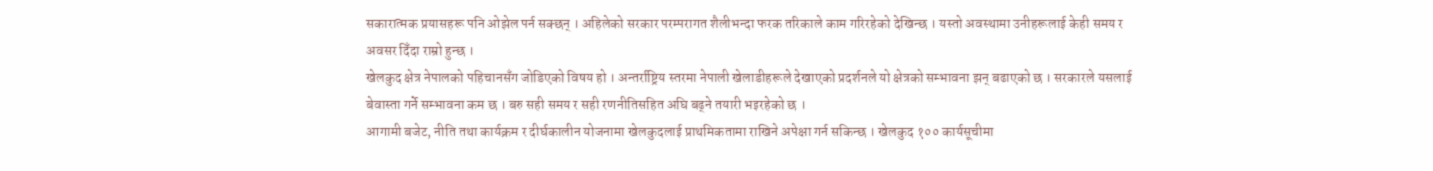सकारात्मक प्रयासहरू पनि ओझेल पर्न सक्छन् । अहिलेको सरकार परम्परागत शैलीभन्दा फरक तरिकाले काम गरिरहेको देखिन्छ । यस्तो अवस्थामा उनीहरूलाई केही समय र अवसर दिँदा राम्रो हुन्छ ।
खेलकुद क्षेत्र नेपालको पहिचानसँग जोडिएको विषय हो । अन्तर्राष्ट्रिय स्तरमा नेपाली खेलाडीहरूले देखाएको प्रदर्शनले यो क्षेत्रको सम्भावना झन् बढाएको छ । सरकारले यसलाई बेवास्ता गर्ने सम्भावना कम छ । बरु सही समय र सही रणनीतिसहित अघि बढ्ने तयारी भइरहेको छ ।
आगामी बजेट, नीति तथा कार्यक्रम र दीर्घकालीन योजनामा खेलकुदलाई प्राथमिकतामा राखिने अपेक्षा गर्न सकिन्छ । खेलकुद १०० कार्यसूचीमा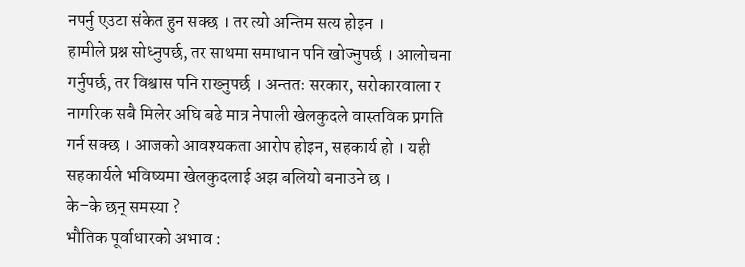नपर्नु एउटा संकेत हुन सक्छ । तर त्यो अन्तिम सत्य होइन ।
हामीले प्रश्न सोध्नुपर्छ, तर साथमा समाधान पनि खोज्नुपर्छ । आलोचना गर्नुपर्छ, तर विश्वास पनि राख्नुपर्छ । अन्ततः सरकार, सरोकारवाला र नागरिक सबै मिलेर अघि बढे मात्र नेपाली खेलकुदले वास्तविक प्रगति गर्न सक्छ । आजको आवश्यकता आरोप होइन, सहकार्य हो । यही सहकार्यले भविष्यमा खेलकुदलाई अझ बलियो बनाउने छ ।
के–के छन् समस्या ?
भौतिक पूर्वाधारको अभाव :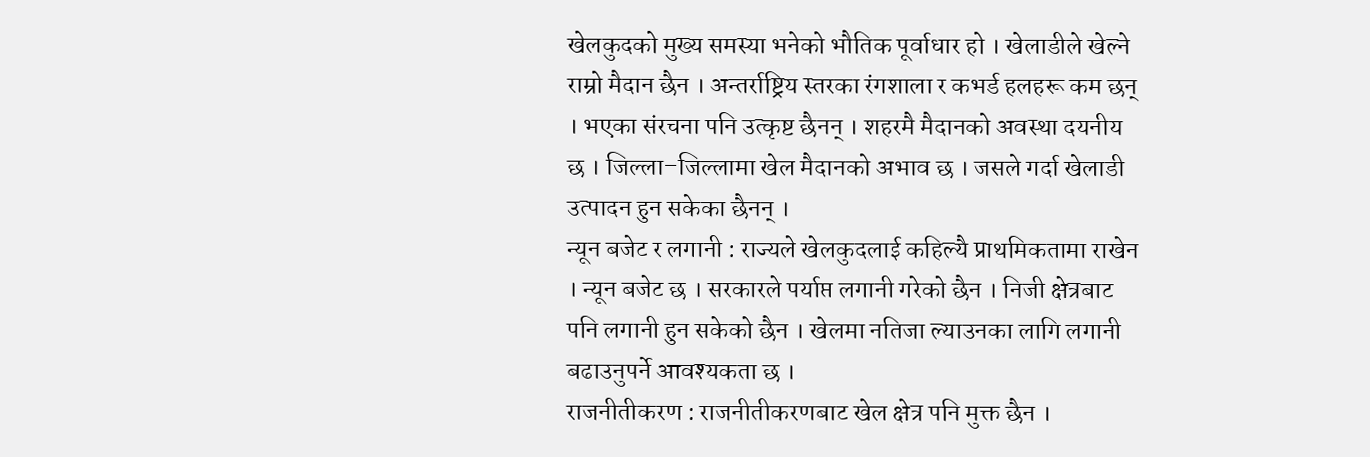खेलकुदको मुख्य समस्या भनेको भौतिक पूर्वाधार हो । खेलाडीले खेल्ने राम्रो मैदान छैन । अन्तर्राष्ट्रिय स्तरका रंगशाला र कभर्ड हलहरू कम छन् । भएका संरचना पनि उत्कृष्ट छैनन् । शहरमै मैदानको अवस्था दयनीय छ । जिल्ला–जिल्लामा खेल मैदानको अभाव छ । जसले गर्दा खेलाडी उत्पादन हुन सकेका छैनन् ।
न्यून बजेट र लगानी : राज्यले खेलकुदलाई कहिल्यै प्राथमिकतामा राखेन । न्यून बजेट छ । सरकारले पर्याप्त लगानी गरेको छैन । निजी क्षेत्रबाट पनि लगानी हुन सकेको छैन । खेलमा नतिजा ल्याउनका लागि लगानी बढाउनुपर्ने आवश्यकता छ ।
राजनीतीकरण : राजनीतीकरणबाट खेल क्षेत्र पनि मुक्त छैन ।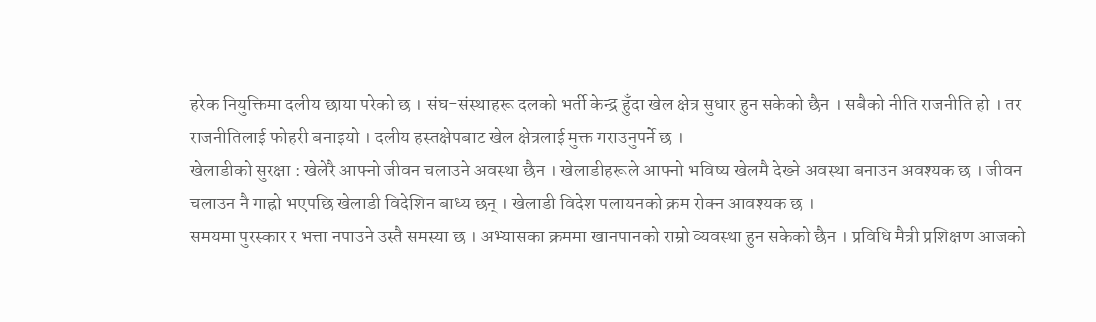हरेक नियुक्तिमा दलीय छाया परेको छ । संघ-संस्थाहरू दलको भर्ती केन्द्र हुँदा खेल क्षेत्र सुधार हुन सकेको छैन । सबैको नीति राजनीति हो । तर राजनीतिलाई फोहरी बनाइयो । दलीय हस्तक्षेपबाट खेल क्षेत्रलाई मुक्त गराउनुपर्ने छ ।
खेलाडीको सुरक्षा : खेलेरै आफ्नो जीवन चलाउने अवस्था छैन । खेलाडीहरूले आफ्नो भविष्य खेलमै देख्ने अवस्था बनाउन अवश्यक छ । जीवन चलाउन नै गाह्रो भएपछि खेलाडी विदेशिन बाध्य छन् । खेलाडी विदेश पलायनको क्रम रोक्न आवश्यक छ ।
समयमा पुरस्कार र भत्ता नपाउने उस्तै समस्या छ । अभ्यासका क्रममा खानपानको राम्रो व्यवस्था हुन सकेको छैन । प्रविधि मैत्री प्रशिक्षण आजको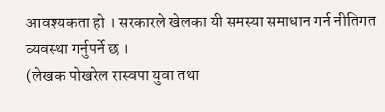आवश्यकता हो । सरकारले खेलका यी समस्या समाधान गर्न नीतिगत व्यवस्था गर्नुपर्ने छ ।
(लेखक पोखरेल रास्वपा युवा तथा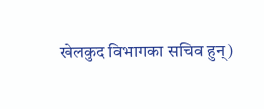खेलकुद विभागका सचिव हुन्)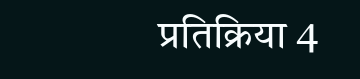प्रतिक्रिया 4